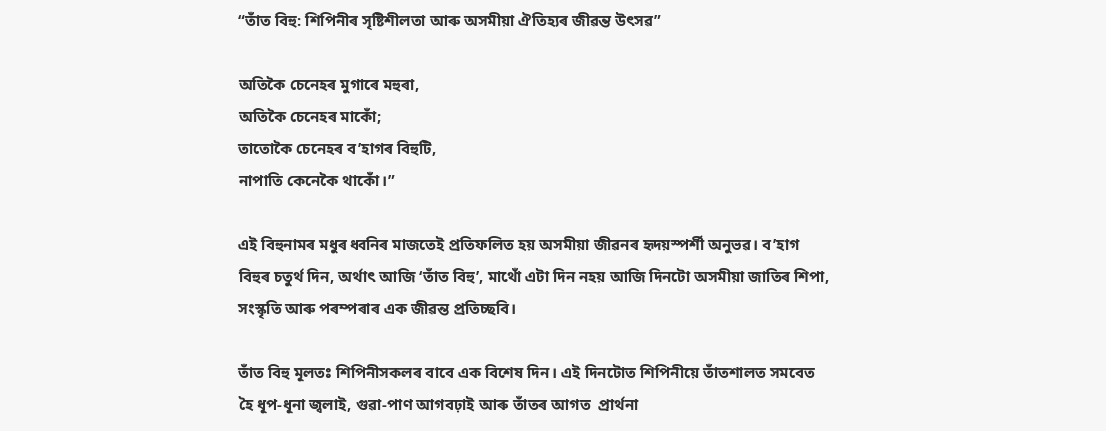“তাঁত বিহু: শিপিনীৰ সৃষ্টিশীলতা আৰু অসমীয়া ঐতিহ্যৰ জীৱন্ত উৎসৱ”

অতিকৈ চেনেহৰ মুগাৰে মহুৰা,
অতিকৈ চেনেহৰ মাকোঁ;
তাতোকৈ চেনেহৰ ব’হাগৰ বিহুটি,
নাপাতি কেনেকৈ থাকোঁ।”

এই বিহুনামৰ মধুৰ ধ্বনিৰ মাজতেই প্ৰতিফলিত হয় অসমীয়া জীৱনৰ হৃদয়স্পৰ্শী অনুভৱ। ব’হাগ বিহুৰ চতুৰ্থ দিন, অৰ্থাৎ আজি ‘তাঁত বিহু’, মাথোঁ এটা দিন নহয় আজি দিনটো অসমীয়া জাতিৰ শিপা, সংস্কৃতি আৰু পৰম্পৰাৰ এক জীৱন্ত প্ৰতিচ্ছবি।

তাঁত বিহু মূলতঃ শিপিনীসকলৰ বাবে এক বিশেষ দিন। এই দিনটোত শিপিনীয়ে তাঁতশালত সমবেত হৈ ধূপ-ধূনা জ্বলাই, গুৱা-পাণ আগবঢ়াই আৰু তাঁতৰ আগত  প্ৰাৰ্থনা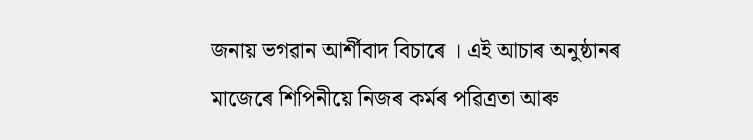জনায় ভগৱান আৰ্শীবাদ বিচাৰে । এই আচাৰ অনুষ্ঠানৰ মাজেৰে শিপিনীয়ে নিজৰ কৰ্মৰ পৱিত্ৰতা আৰু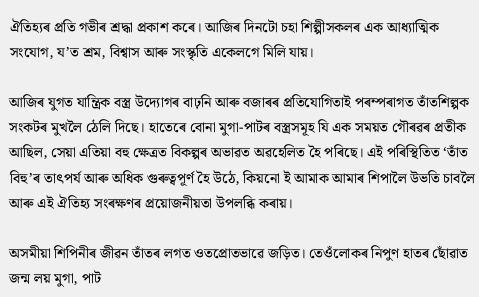ঐতিহ্যৰ প্ৰতি গভীৰ শ্ৰদ্ধা প্ৰকাশ কৰে। আজিৰ দিনটো চহা শিল্পীসকলৰ এক আধ্যাত্মিক সংযোগ, য’ত শ্রম, বিশ্বাস আৰু সংস্কৃতি একেলগে মিলি যায়।

আজিৰ যুগত যান্ত্ৰিক বস্ত্ৰ উদ্যোগৰ বাঢ়নি আৰু বজাৰৰ প্ৰতিযোগিতাই পৰম্পৰাগত তাঁতশিল্পক সংকটৰ মুখলৈ ঠেলি দিছে। হাতেৰে বোনা মুগা-পাটৰ বস্ত্ৰসমূহ যি এক সময়ত গৌৰৱৰ প্ৰতীক আছিল, সেয়া এতিয়া বহু ক্ষেত্ৰত বিকল্পৰ অভাৱত অৱহেলিত হৈ পৰিছে। এই পৰিস্থিতিত ‘তাঁত বিহু’ৰ তাৎপৰ্য আৰু অধিক গুৰুত্বপূৰ্ণ হৈ উঠে, কিয়নো ই আমাক আমাৰ শিপালৈ উভতি চাবলৈ আৰু এই ঐতিহ্য সংৰক্ষণৰ প্ৰয়োজনীয়তা উপলব্ধি কৰায়।

অসমীয়া শিপিনীৰ জীৱন তাঁতৰ লগত ওতপ্ৰোতভাৱে জড়িত। তেওঁলোকৰ নিপুণ হাতৰ ছোঁৱাত জন্ম লয় মুগা, পাট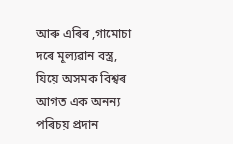আৰু এৰিৰ ,গামোচা দৰে মূল্যৱান বস্ত্ৰ, যিয়ে অসমক বিশ্বৰ আগত এক অনন্য পৰিচয় প্ৰদান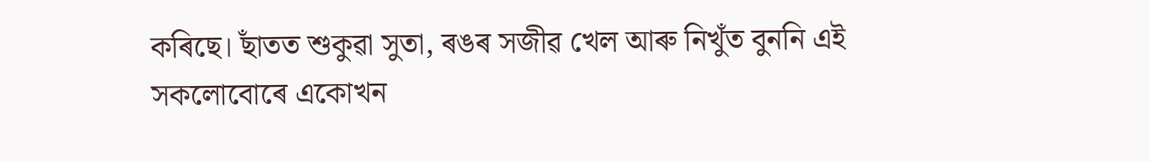কৰিছে। ছাঁতত শুকুৱা সুতা, ৰঙৰ সজীৱ খেল আৰু নিখুঁত বুননি এই সকলোবোৰে একোখন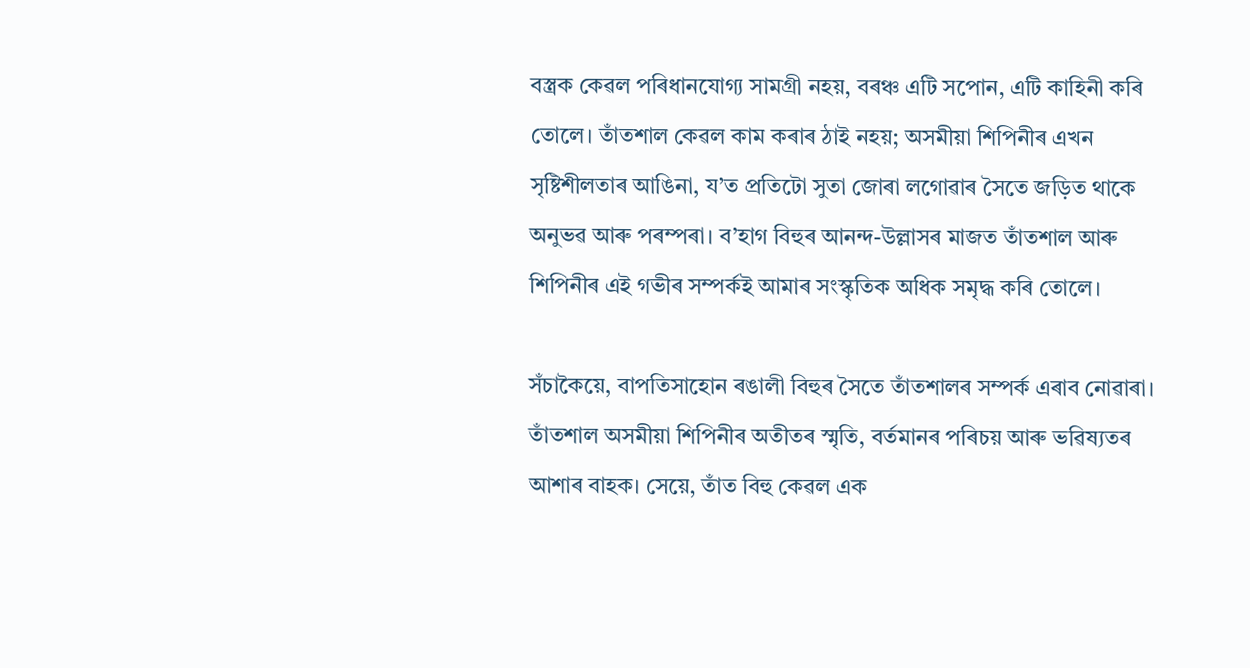বস্ত্ৰক কেৱল পৰিধানযোগ্য সামগ্ৰী নহয়, বৰঞ্চ এটি সপোন, এটি কাহিনী কৰি তোলে। তাঁতশাল কেৱল কাম কৰাৰ ঠাই নহয়; অসমীয়া শিপিনীৰ এখন সৃষ্টিশীলতাৰ আঙিনা, য’ত প্ৰতিটো সুতা জোৰা লগোৱাৰ সৈতে জড়িত থাকে অনুভৱ আৰু পৰম্পৰা। ব’হাগ বিহুৰ আনন্দ-উল্লাসৰ মাজত তাঁতশাল আৰু শিপিনীৰ এই গভীৰ সম্পৰ্কই আমাৰ সংস্কৃতিক অধিক সমৃদ্ধ কৰি তোলে।

সঁচাকৈয়ে, বাপতিসাহোন ৰঙালী বিহুৰ সৈতে তাঁতশালৰ সম্পৰ্ক এৰাব নোৱাৰা। তাঁতশাল অসমীয়া শিপিনীৰ অতীতৰ স্মৃতি, বৰ্তমানৰ পৰিচয় আৰু ভৱিষ্যতৰ আশাৰ বাহক। সেয়ে, তাঁত বিহু কেৱল এক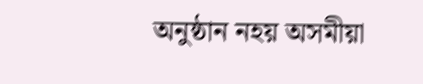অনুষ্ঠান নহয় অসমীয়া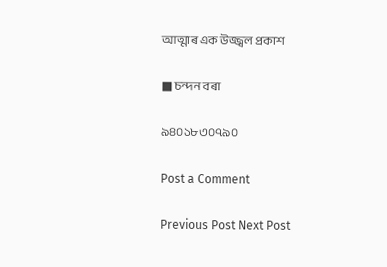আত্মাৰ এক উজ্জ্বল প্ৰকাশ

■ চন্দন বৰা

৯৪০১৮৩০৭৯০

Post a Comment

Previous Post Next Post